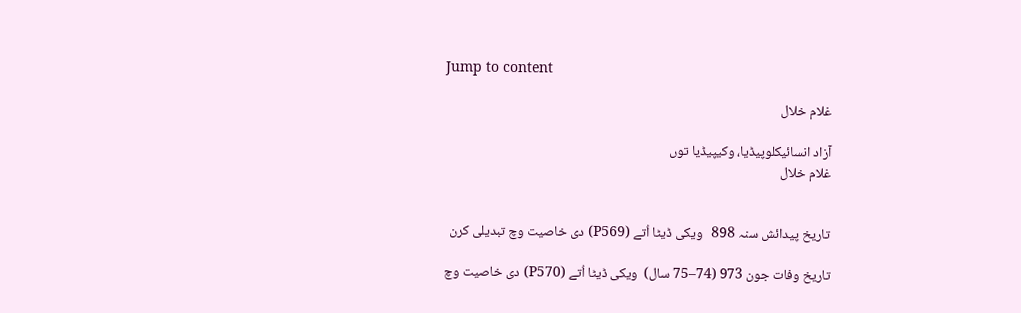Jump to content

غلام خلال

آزاد انسائیکلوپیڈیا، وکیپیڈیا توں
غلام خلال


تاریخ پیدائش سنہ 898   ویکی ڈیٹا اُتے (P569) دی خاصیت وچ تبدیلی کرن

تاریخ وفات جون 973 (74–75 سال)  ویکی ڈیٹا اُتے (P570) دی خاصیت وچ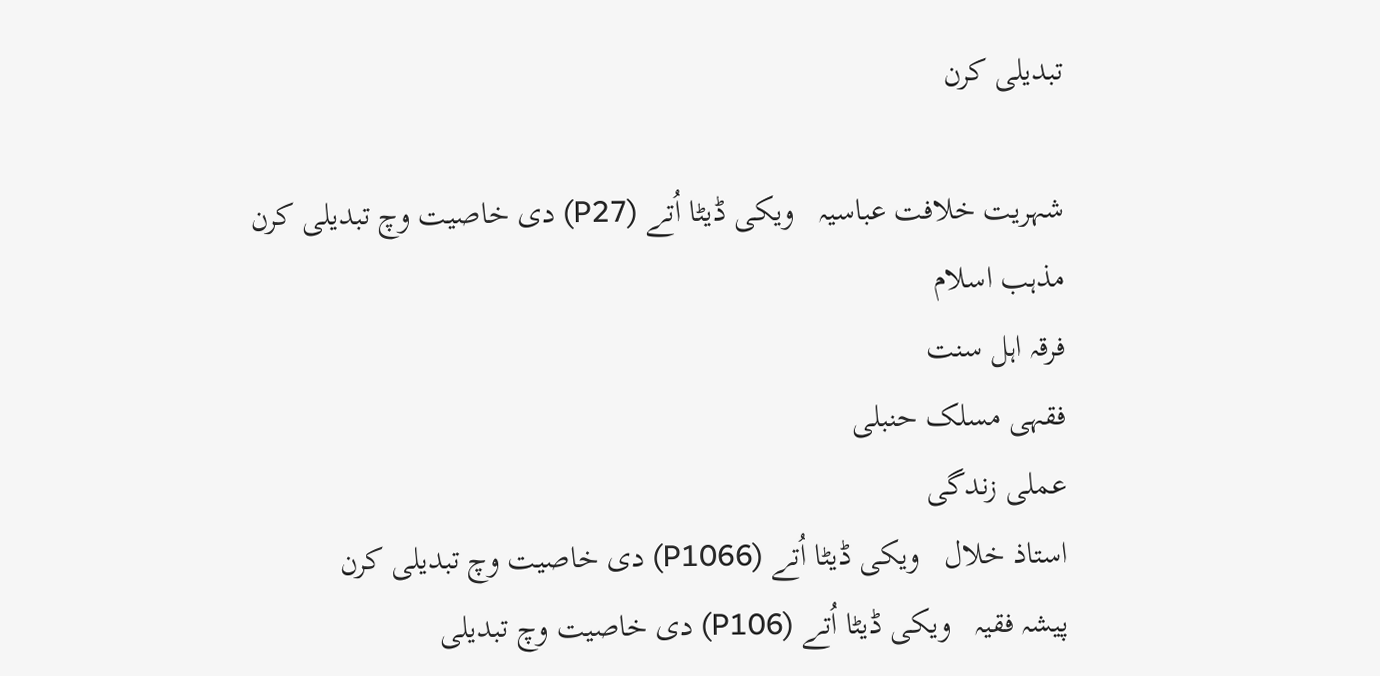تبدیلی کرن

شہریت خلافت عباسیہ   ویکی ڈیٹا اُتے (P27) دی خاصیت وچ تبدیلی کرن
مذہب اسلام
فرقہ اہل سنت
فقہی مسلک حنبلی
عملی زندگی
استاذ خلال   ویکی ڈیٹا اُتے (P1066) دی خاصیت وچ تبدیلی کرن
پیشہ فقیہ   ویکی ڈیٹا اُتے (P106) دی خاصیت وچ تبدیلی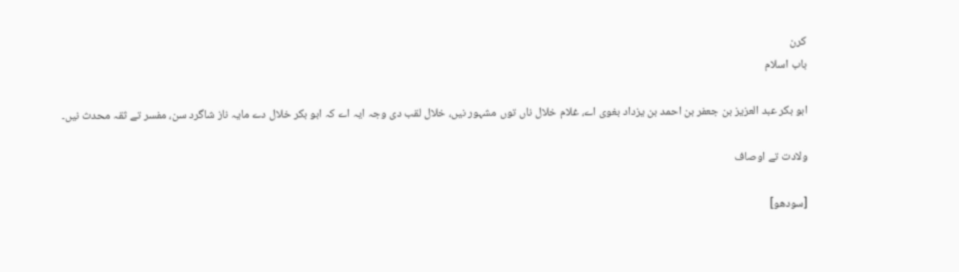کرن
باب اسلام

ابو بکر عبد العزیز بن جعفر بن احمد بن یزداد بغوی اے، غلام خلال ناں توں مشہور نيں، خلال لقب دی وجہ ایہ اے کہ ابو بکر خلال دے مایہ ناز شاگرد سن، مفسر تے ثقہ محدث نيں۔

ولادت تے اوصاف

[سودھو]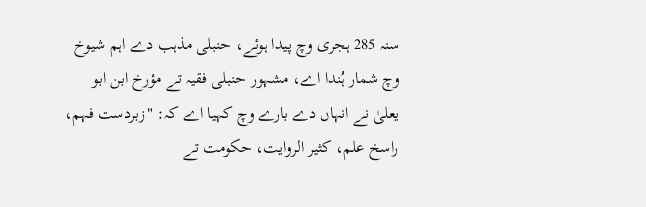سنہ 285 ہجری وچ پیدا ہوئے، حنبلی مذہب دے اہم شیوخ وچ شمار ہُندا اے، مشہور حنبلی فقیہ تے مؤرخ ابن ابو یعلیٰ نے انہاں دے بارے وچ کہیا اے کہ: "زبردست فہم، راسخ علم، کثیر الروایت، حکومت تے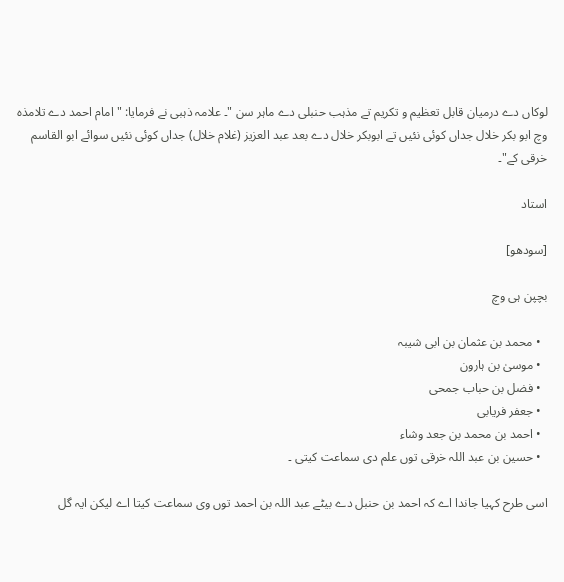لوکاں دے درمیان قابل تعظیم و تکریم تے مذہب حنبلی دے ماہر سن "۔ علامہ ذہبی نے فرمایا: " امام احمد دے تلامذہ وچ ابو بکر خلال جداں کوئی نئيں تے ابوبکر خلال دے بعد عبد العزیز (غلام خلال) جداں کوئی نئيں سوائے ابو القاسم خرقی کے"۔

استاد

[سودھو]

بچپن ہی وچ

  • محمد بن عثمان بن ابی شیبہ
  • موسیٰ بن ہارون
  • فضل بن حباب جمحی
  • جعفر فریابی
  • احمد بن محمد بن جعد وشاء
  • حسین بن عبد اللہ خرقی توں علم دی سماعت کيتی ۔

اسی طرح کہیا جاندا اے کہ احمد بن حنبل دے بیٹے عبد اللہ بن احمد توں وی سماعت کيتا اے لیکن ایہ گل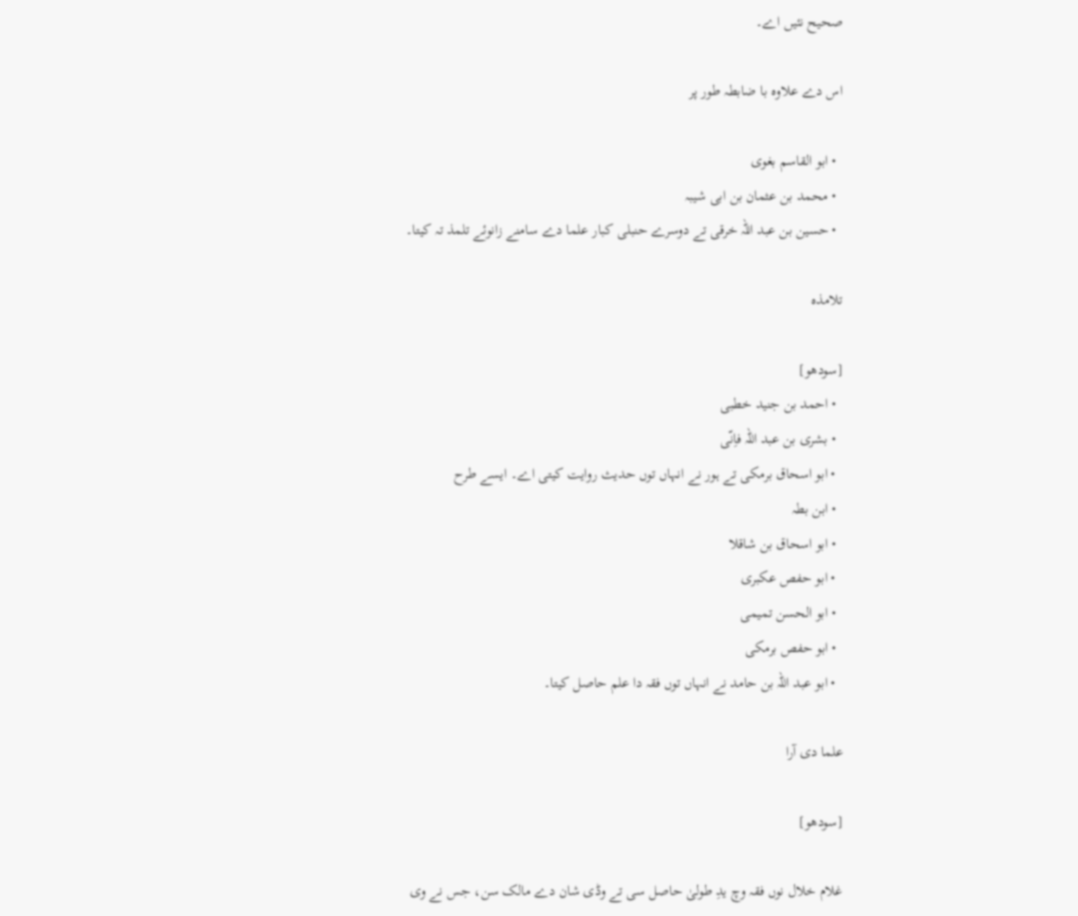صحیح نئيں اے۔

اس دے علاوہ با ضابطہ طور پر

  • ابو القاسم بغوی
  • محمد بن عثمان بن ابی شیبہ
  • حسین بن عبد اللہ خرقی تے دوسرے حنبلی کبار علما دے سامنے زانوئے تلمذ تہ کيتا۔

تلامذہ

[سودھو]
  • احمد بن جنید خطبی
  • بشری بن عبد اللہ فاِنّی
  • ابو اسحاق برمکی تے ہور نے انہاں توں حدیث روایت کيتی اے۔ ايسے طرح
  • ابن بطہ
  • ابو اسحاق بن شاقلا
  • ابو حفص عکبری
  • ابو الحسن تمیمی
  • ابو حفص برمکی
  • ابو عبد اللہ بن حامد نے انہاں توں فقہ دا علم حاصل کيتا۔

علما دی آرا

[سودھو]

غلام خلال نوں فقہ وچ یدِ طولیٰ حاصل سی تے وڈی شان دے مالک سن، جس نے وی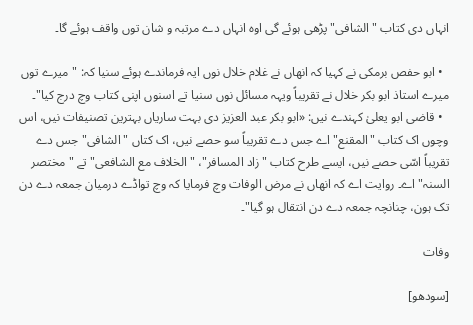انہاں دی کتاب "الشافی" پڑھی ہوئے گی اوہ انہاں دے مرتبہ و شان توں واقف ہوئے گا۔

  • ابو حفص برمکی نے کہیا کہ انھاں نے غلام خلال نوں ایہ فرماندے ہوئے سنیا کہ: "میرے توں میرے استاذ ابو بکر خلال نے تقریباً ویہہ مسائل نوں سنیا تے اسنوں اپنی کتاب وچ درج کیا"۔
  • قاضی ابو یعلیٰ کہندے نيں: «ابو بکر عبد العزیز دی بہت ساریاں بہترین تصنیفات نيں، اس وچوں اک کتاب "المقنع" اے جس دے تقریباً سو حصے نيں، اک کتاں "الشافی" جس دے تقریباً اسّی حصے نيں، ايسے طرح کتاب "زاد المسافر"، "الخلاف مع الشافعی" تے "مختصر السنہ" اے۔ روایت اے کہ انھاں نے مرض الوفات وچ فرمایا کہ وچ تواڈے درمیان جمعہ دے دن تک ہون، چنانچہ جمعہ دے دن انتقال ہو گیا"۔

وفات

[سودھو]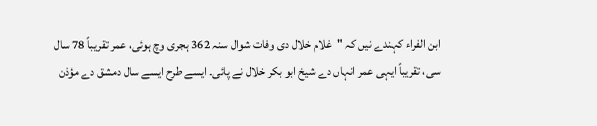ابن الفراء کہندے نيں کہ "غلام خلال دی وفات شوال سنہ 362 ہجری وچ ہوئی، عمر تقریباً 78 سال سی، تقریباً ایہی عمر انہاں دے شیخ ابو بکر خلال نے پائی۔ ايسے طرح ايسے سال دمشق دے مؤذن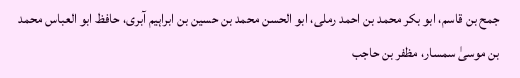جمح بن قاسم، ابو بکر محمد بن احمد رملی، ابو الحسن محمد بن حسین بن ابراہیم آبری، حافظ ابو العباس محمد بن موسیٰ سمسار، مظفر بن حاجب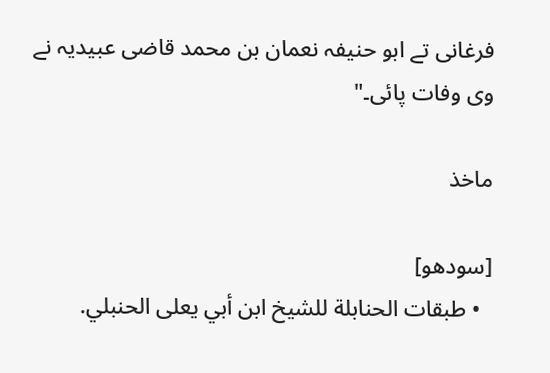فرغانی تے ابو حنیفہ نعمان بن محمد قاضی عبیدیہ نے وی وفات پائی۔"

ماخذ

[سودھو]
  • طبقات الحنابلة للشيخ ابن أبي يعلى الحنبلي.